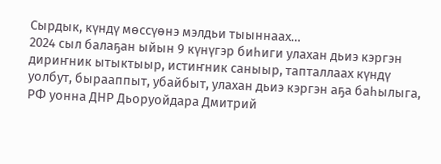Сырдык, күндү мөссүөнэ мэлдьи тыыннаах…
2024 сыл балаҕан ыйын 9 күнүгэр биһиги улахан дьиэ кэргэн дириҥник ытыктыыр, истиҥник саныыр, тапталлаах күндү уолбут, бырааппыт, убайбыт, улахан дьиэ кэргэн аҕа баһылыга, РФ уонна ДНР Дьоруойдара Дмитрий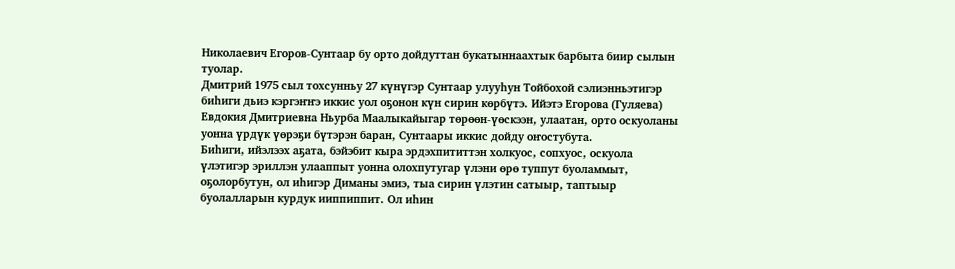Николаевич Егоров-Сунтаар бу орто дойдуттан букатыннаахтык барбыта биир сылын туолар.
Дмитрий 1975 сыл тохсунньу 27 күнүгэр Сунтаар улууһун Тойбохой сэлиэнньэтигэр биһиги дьиэ кэргэҥҥэ иккис уол оҕонон күн сирин көрбүтэ. Ийэтэ Егорова (Гуляева) Евдокия Дмитриевна Ньурба Маалыкайыгар төрөөн-үөскээн, улаатан, орто оскуоланы уонна үрдүк үөрэҕи бүтэрэн баран, Сунтаары иккис дойду оҥостубута.
Биһиги, ийэлээх аҕата, бэйэбит кыра эрдэхпититтэн холкуос, сопхуос, оскуола үлэтигэр эриллэн улааппыт уонна олохпутугар үлэни өрө туппут буоламмыт, оҕолорбутун, ол иһигэр Диманы эмиэ, тыа сирин үлэтин сатыыр, таптыыр буолалларын курдук ииппиппит. Ол иһин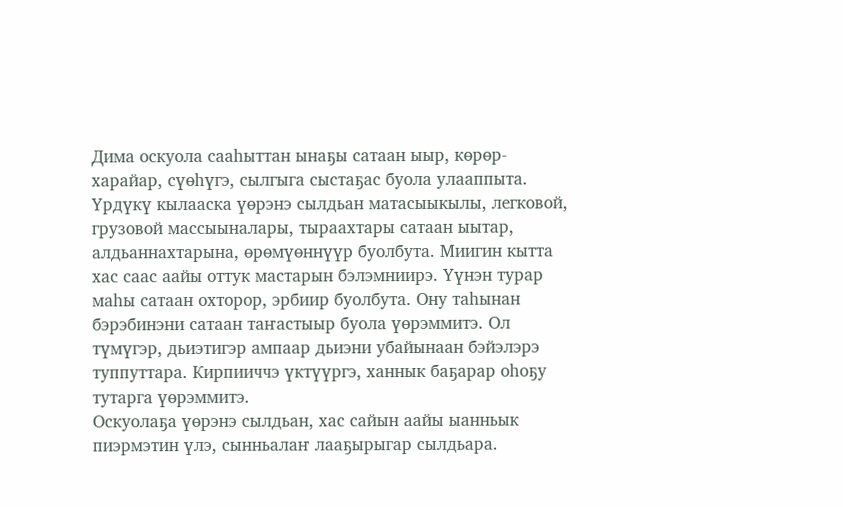Дима оскуола сааһыттан ынаҕы сатаан ыыр, көрөр-харайар, сүөһүгэ, сылгыга сыстаҕас буола улааппыта. Үрдүкү кылааска үөрэнэ сылдьан матасыыкылы, легковой, грузовой массыыналары, тыраахтары сатаан ыытар, алдьаннахтарына, өрөмүөннүүр буолбута. Миигин кытта хас саас аайы оттук мастарын бэлэмниирэ. Үүнэн турар маһы сатаан охторор, эрбиир буолбута. Ону таһынан бэрэбинэни сатаан таҥастыыр буола үөрэммитэ. Ол түмүгэр, дьиэтигэр ампаар дьиэни убайынаан бэйэлэрэ туппуттара. Кирпииччэ үктүүргэ, ханнык баҕарар оһоҕу тутарга үөрэммитэ.
Оскуолаҕа үөрэнэ сылдьан, хас сайын аайы ыанньык пиэрмэтин үлэ, сынньалаҥ лааҕырыгар сылдьара.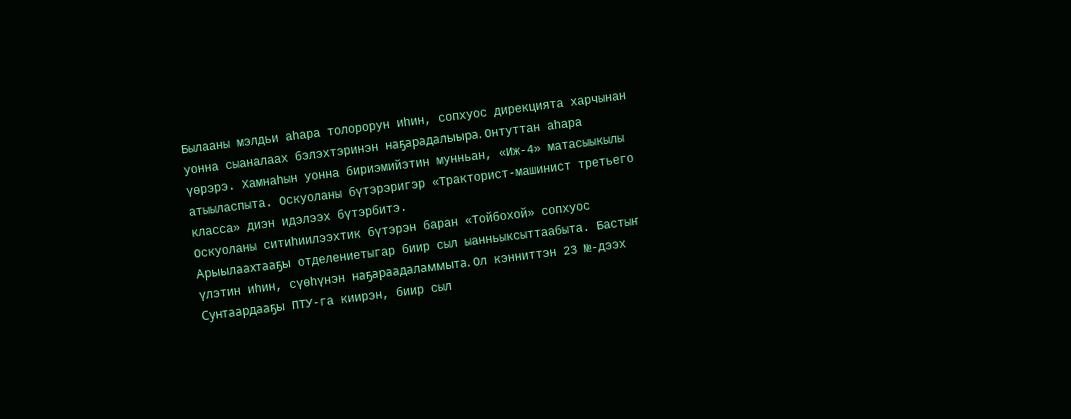Былааны мэлдьи аһара толорорун иһин, сопхуос дирекцията харчынан уонна сыаналаах бэлэхтэринэн наҕарадалыыра. Онтуттан аһара үөрэрэ. Хамнаһын уонна бириэмийэтин мунньан, «Иж-4» матасыыкылы атыыласпыта. Оскуоланы бүтэрэригэр «Тракторист-машинист третьего класса» диэн идэлээх бүтэрбитэ.
Оскуоланы ситиһиилээхтик бүтэрэн баран «Тойбохой» сопхуос Арыылаахтааҕы отделениетыгар биир сыл ыанньыксыттаабыта. Бастыҥ үлэтин иһин, сүөһүнэн наҕараадаламмыта. Ол кэнниттэн 23 №-дээх Сунтаардааҕы ПТУ-га киирэн, биир сыл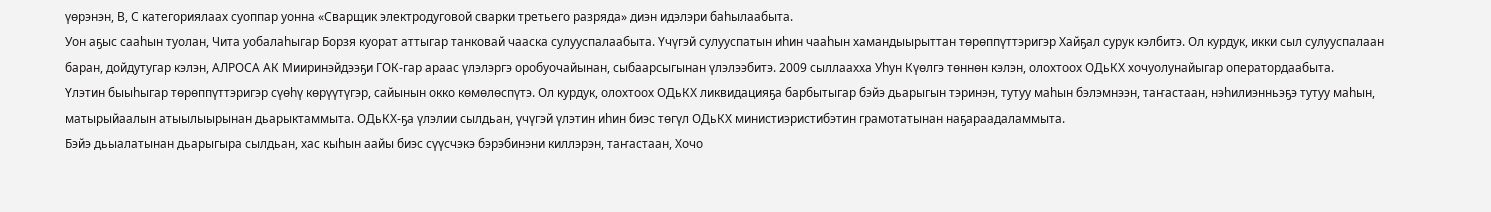үөрэнэн, В, С категориялаах суоппар уонна «Сварщик электродуговой сварки третьего разряда» диэн идэлэри баһылаабыта.
Уон аҕыс сааһын туолан, Чита уобалаһыгар Борзя куорат аттыгар танковай чааска сулууспалаабыта. Үчүгэй сулууспатын иһин чааһын хамандыырыттан төрөппүттэригэр Хайҕал сурук кэлбитэ. Ол курдук, икки сыл сулууспалаан баран, дойдутугар кэлэн, АЛРОСА АК Мииринэйдээҕи ГОК-гар араас үлэлэргэ оробуочайынан, сыбаарсыгынан үлэлээбитэ. 2009 сыллаахха Уһун Күөлгэ төннөн кэлэн, олохтоох ОДьКХ хочуолунайыгар оператордаабыта.
Үлэтин быыһыгар төрөппүттэригэр сүөһү көрүүтүгэр, сайынын окко көмөлөспүтэ. Ол курдук, олохтоох ОДьКХ ликвидацияҕа барбытыгар бэйэ дьарыгын тэринэн, тутуу маһын бэлэмнээн, таҥастаан, нэһилиэнньэҕэ тутуу маһын, матырыйаалын атыылыырынан дьарыктаммыта. ОДьКХ-ҕа үлэлии сылдьан, үчүгэй үлэтин иһин биэс төгүл ОДьКХ министиэристибэтин грамотатынан наҕараадаламмыта.
Бэйэ дьыалатынан дьарыгыра сылдьан, хас кыһын аайы биэс сүүсчэкэ бэрэбинэни киллэрэн, таҥастаан, Хочо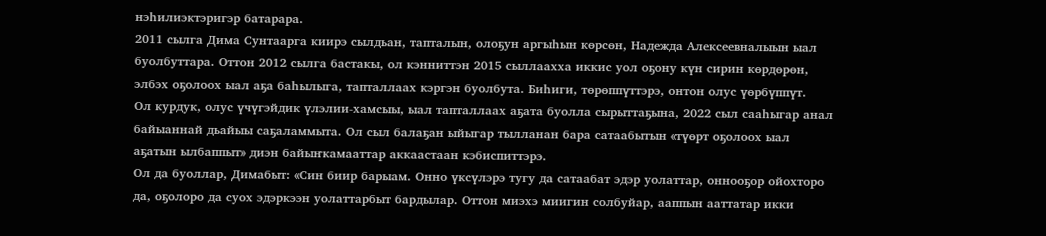нэһилиэктэригэр батарара.
2011 сылга Дима Сунтаарга киирэ сылдьан, тапталын, олоҕун аргыһын көрсөн, Надежда Алексеевналыын ыал буолбуттара. Оттон 2012 сылга бастакы, ол кэнниттэн 2015 сыллаахха иккис уол оҕону күн сирин көрдөрөн, элбэх оҕолоох ыал аҕа баһылыга, тапталлаах кэргэн буолбута. Биһиги, төрөппүттэрэ, онтон олус үөрбүппүт.
Ол курдук, олус үчүгэйдик үлэлии-хамсыы, ыал тапталлаах аҕата буолла сырыттаҕына, 2022 сыл сааһыгар анал байыаннай дьайыы саҕаламмыта. Ол сыл балаҕан ыйыгар тылланан бара сатаабытын «түөрт оҕолоох ыал аҕатын ылбаппыт» диэн байыҥкамааттар аккаастаан кэбиспиттэрэ.
Ол да буоллар, Димабыт: «Син биир барыам. Онно үксүлэрэ тугу да сатаабат эдэр уолаттар, оннооҕор ойохторо да, оҕолоро да суох эдэркээн уолаттарбыт бардылар. Оттон миэхэ миигин солбуйар, ааппын ааттатар икки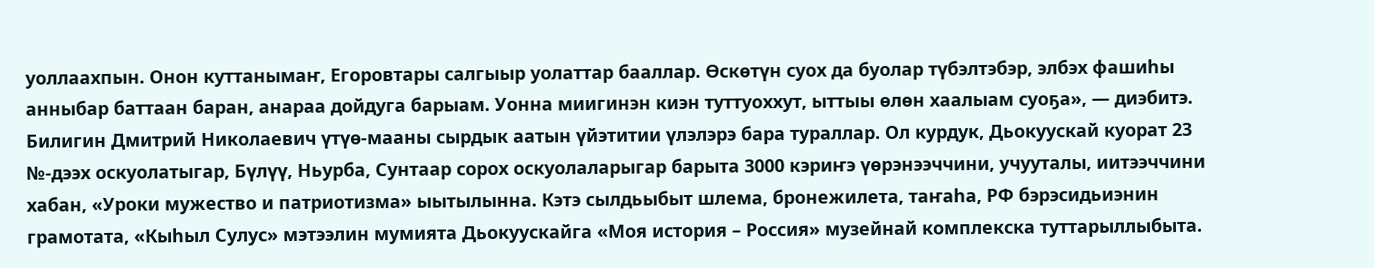уоллаахпын. Онон куттанымаҥ, Егоровтары салгыыр уолаттар бааллар. Өскөтүн суох да буолар түбэлтэбэр, элбэх фашиһы анныбар баттаан баран, анараа дойдуга барыам. Уонна миигинэн киэн туттуоххут, ыттыы өлөн хаалыам суоҕа», — диэбитэ.
Билигин Дмитрий Николаевич үтүө-мааны сырдык аатын үйэтитии үлэлэрэ бара тураллар. Ол курдук, Дьокуускай куорат 23 №-дээх оскуолатыгар, Бүлүү, Ньурба, Сунтаар сорох оскуолаларыгар барыта 3000 кэриҥэ үөрэнээччини, учууталы, иитээччини хабан, «Уроки мужество и патриотизма» ыытылынна. Кэтэ сылдьыбыт шлема, бронежилета, таҥаһа, РФ бэрэсидьиэнин грамотата, «Кыһыл Сулус» мэтээлин мумията Дьокуускайга «Моя история – Россия» музейнай комплекска туттарыллыбыта.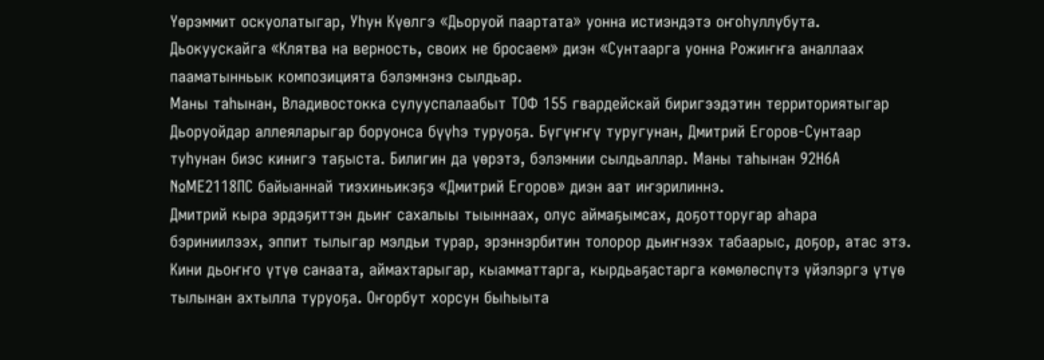Үөрэммит оскуолатыгар, Уһун Күөлгэ «Дьоруой паартата» уонна истиэндэтэ оҥоһуллубута. Дьокуускайга «Клятва на верность, своих не бросаем» диэн «Сунтаарга уонна Рожиҥҥа аналлаах пааматынньык композицията бэлэмнэнэ сылдьар.
Маны таһынан, Владивостокка сулууспалаабыт ТОФ 155 гвардейскай биригээдэтин территориятыгар Дьоруойдар аллеяларыгар боруонса бүүһэ туруоҕа. Бүгүҥҥү туругунан, Дмитрий Егоров-Сунтаар туһунан биэс кинигэ таҕыста. Билигин да үөрэтэ, бэлэмнии сылдьаллар. Маны таһынан 92Н6А №МЕ2118ПС байыаннай тиэхиньикэҕэ «Дмитрий Егоров» диэн аат иҥэрилиннэ.
Дмитрий кыра эрдэҕиттэн дьиҥ сахалыы тыыннаах, олус аймаҕымсах, доҕотторугар аһара бэриниилээх, эппит тылыгар мэлдьи турар, эрэннэрбитин толорор дьиҥнээх табаарыс, доҕор, атас этэ. Кини дьоҥҥо үтүө санаата, аймахтарыгар, кыамматтарга, кырдьаҕастарга көмөлөспүтэ үйэлэргэ үтүө тылынан ахтылла туруоҕа. Оҥорбут хорсун быһыыта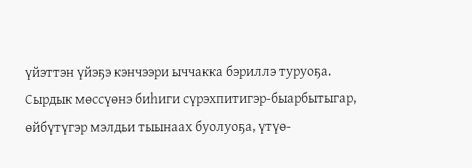үйэттэн үйэҕэ кэнчээри ыччакка бэриллэ туруоҕа. Сырдык мөссүөнэ биһиги сүрэхпитигэр-быарбытыгар, өйбүтүгэр мэлдьи тыынаах буолуоҕа, үтүө-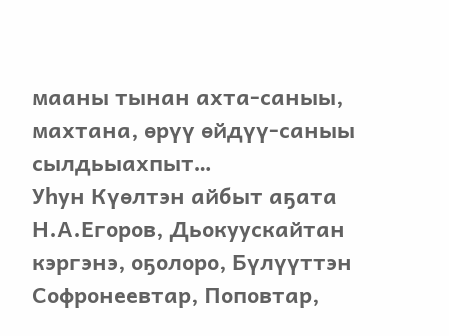мааны тынан ахта-саныы, махтана, өрүү өйдүү-саныы сылдьыахпыт…
Уһун Күөлтэн айбыт аҕата Н.А.Егоров, Дьокуускайтан кэргэнэ, оҕолоро, Бүлүүттэн Софронеевтар, Поповтар,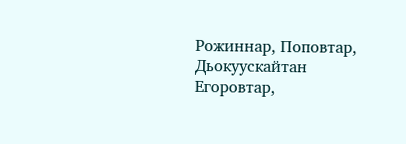Рожиннар, Поповтар, Дьокуускайтан Егоровтар,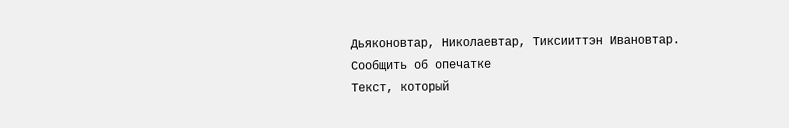Дьяконовтар, Николаевтар, Тиксииттэн Ивановтар.
Сообщить об опечатке
Текст, который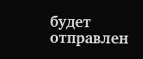будет отправлен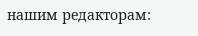нашим редакторам: